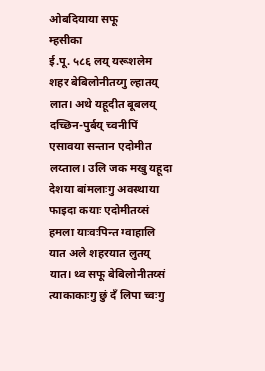ओबदियाया सफू
म्हसीका
ई.पू. ५८६ लय् यरूशलेम शहर बेबिलोनीतय्गु ल्हातय् लात। अथे यहूदीत बूबलय् दच्छिन-पुर्बय् च्वनीपिं एसावया सन्तान एदोमीत लय्ताल। उलि जक मखु यहूदा देशया बांमलाःगु अवस्थाया फाइदा कयाः एदोमीतय्सं हमला याःवःपिन्त ग्वाहालि यात अले शहरयात लुतय् यात। थ्व सफू बेबिलोनीतय्सं त्याकाकाःगु छुं दँ लिपा च्वःगु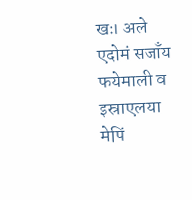खः। अले एदोमं सजाँय फयेमाली व इस्राएलया मेपिं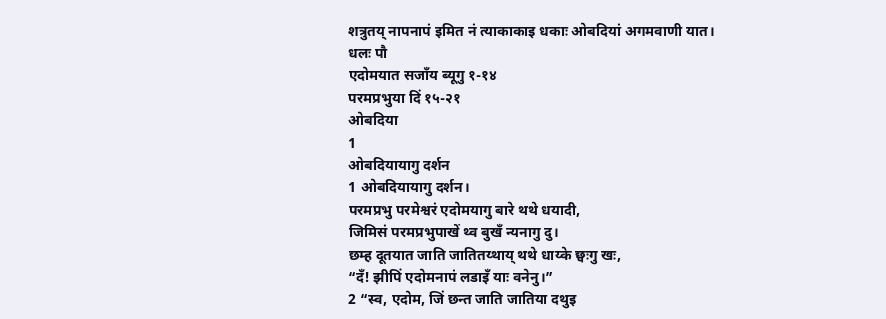शत्रुतय् नापनापं इमित नं त्याकाकाइ धकाः ओबदियां अगमवाणी यात।
धलः पौ
एदोमयात सजाँय ब्यूगु १-१४
परमप्रभुया दिं १५-२१
ओबदिया
1
ओबदियायागु दर्शन
1 ओबदियायागु दर्शन।
परमप्रभु परमेश्वरं एदोमयागु बारे थथे धयादी,
जिमिसं परमप्रभुपाखें थ्व बुखँ न्यनागु दु।
छम्ह दूतयात जाति जातितय्थाय् थथे धाय्के छ्वःगु खः,
“दँ! झीपिं एदोमनापं लडाइँ याः वनेनु।”
2 “स्व, एदोम, जिं छन्त जाति जातिया दथुइ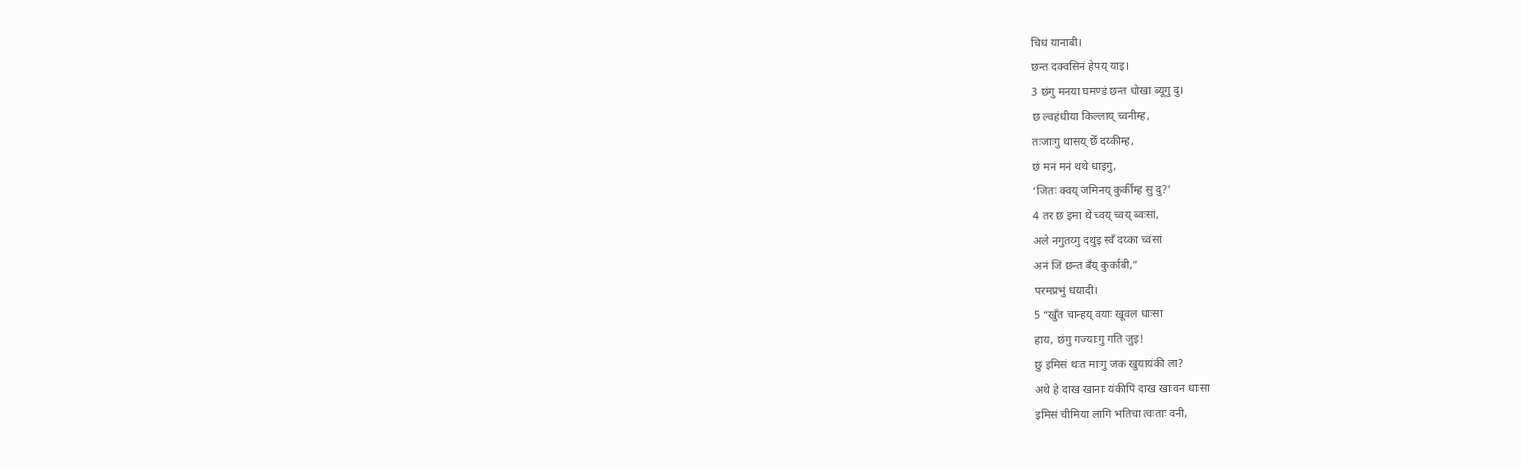चिधं यानाबी।
छन्त दक्वसिनं हेपय् याइ।
3 छंगु मनया घमण्डं छन्त धोखा ब्यूगु दु।
छ ल्वहंधीया किल्लाय् च्वनीम्ह,
तःजाःगु थासय् छेँ दय्कीम्ह,
छं मनं मनं थथे धाइगु,
‘जितः क्वय् जमिनय् कुर्कीम्ह सु दु?’
4 तर छ इमा थें च्वय् च्वय् ब्वःसां,
अले नगुतय्गु दथुइ स्वँ दय्का च्वंसां
अनं जिं छन्त बँय् कुर्काबी,”
परमप्रभुं धयादी।
5 “खुँत चान्हय् वयाः खूवल धाःसा
हाय, छंगु गज्याःगु गति जुइ!
छु इमिसं थःत माःगु जक खुयायंकी ला?
अथे हे दाख खानाः यंकीपिं दाख खाःवन धाःसा
इमिसं चीमिया लागि भतिचा त्वःताः वनी,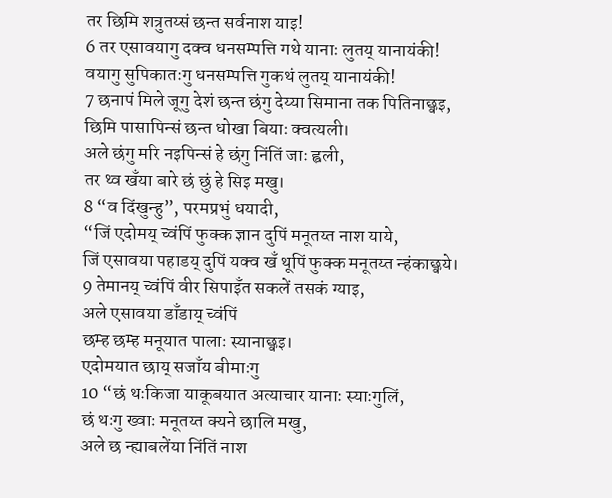तर छिमि शत्रुतय्सं छन्त सर्वनाश याइ!
6 तर एसावयागु दक्व धनसम्पत्ति गथे यानाः लुतय् यानायंकी!
वयागु सुपिकातःगु धनसम्पत्ति गुकथं लुतय् यानायंकी!
7 छनापं मिले जूगु देशं छन्त छंगु देय्या सिमाना तक पितिनाछ्वइ,
छिमि पासापिन्सं छन्त धोखा बियाः क्वत्यली।
अले छंगु मरि नइपिन्सं हे छंगु निंतिं जाः ह्वली,
तर थ्व खँया बारे छं छुं हे सिइ मखु।
8 “व दिंखुन्हु”, परमप्रभुं धयादी,
“जिं एदोमय् च्वंपिं फुक्क ज्ञान दुपिं मनूतय्त नाश याये,
जिं एसावया पहाडय् दुपिं यक्व खँ थूपिं फुक्क मनूतय्त न्हंकाछ्वये।
9 तेमानय् च्वंपिं वीर सिपाइँत सकलें तसकं ग्याइ,
अले एसावया डाँडाय् च्वंपिं
छम्ह छम्ह मनूयात पालाः स्यानाछ्वइ।
एदोमयात छाय् सजाँय बीमाःगु
10 “छं थःकिजा याकूबयात अत्याचार यानाः स्याःगुलिं,
छं थःगु ख्वाः मनूतय्त क्यने छालि मखु,
अले छ न्ह्याबलेंया निंतिं नाश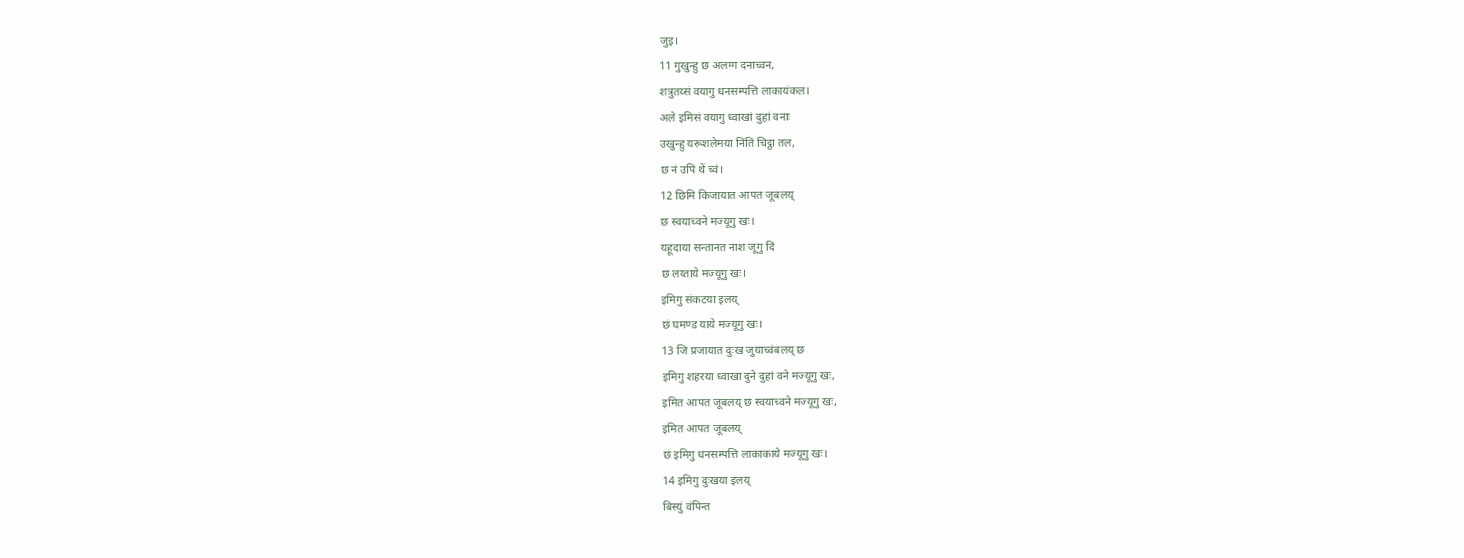जुइ।
11 गुखुन्हु छ अलग्ग दनाच्वन,
शत्रुतय्सं वयागु धनसम्पत्ति लाकायंकल।
अले इमिसं वयागु ध्वाखां दुहां वनाः
उखुन्हु यरूशलेमया निंतिं चिट्ठा तल,
छ नं उपिं थें च्वं।
12 छिमि किजायात आपत जूबलय्
छ स्वयाच्वने मज्यूगु खः।
यहूदाया सन्तानत नाश जूगु दिं
छ लय्ताये मज्यूगु खः।
इमिगु संकटया इलय्
छं घमण्ड याये मज्यूगु खः।
13 जि प्रजायात दुःख जुयाच्वंबलय् छ
इमिगु शहरया ध्वाखा दुने दुहां वने मज्यूगु खः,
इमित आपत जूबलय् छ स्वयाच्वने मज्यूगु खः,
इमित आपत जूबलय्
छं इमिगु धनसम्पत्ति लाकाकाये मज्यूगु खः।
14 इमिगु दुःखया इलय्
बिस्युं वंपिन्त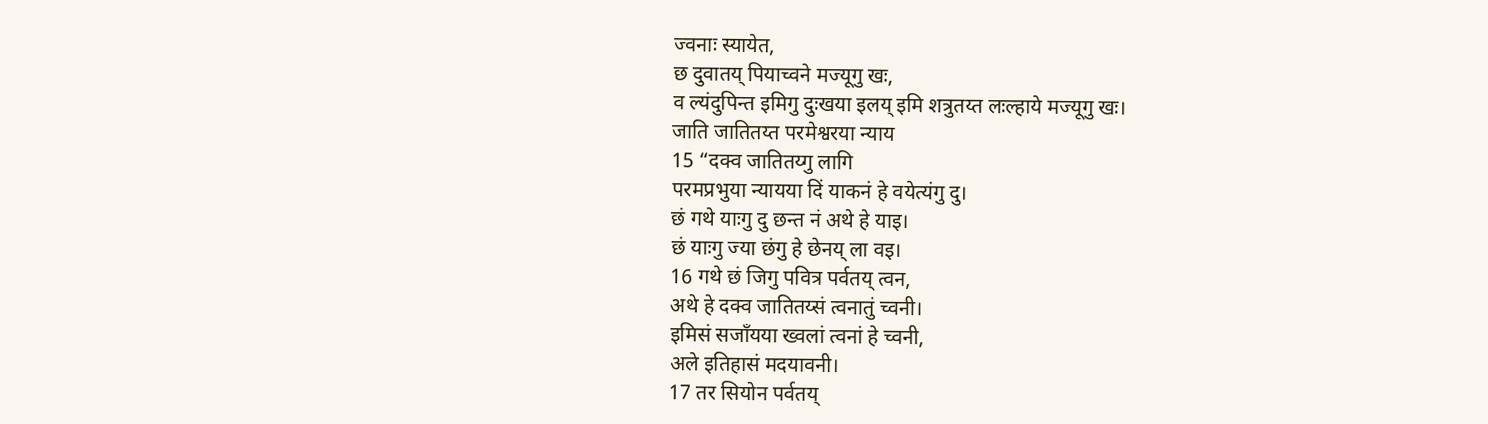ज्वनाः स्यायेत,
छ दुवातय् पियाच्वने मज्यूगु खः,
व ल्यंदुपिन्त इमिगु दुःखया इलय् इमि शत्रुतय्त लःल्हाये मज्यूगु खः।
जाति जातितय्त परमेश्वरया न्याय
15 “दक्व जातितय्गु लागि
परमप्रभुया न्यायया दिं याकनं हे वयेत्यंगु दु।
छं गथे याःगु दु छन्त नं अथे हे याइ।
छं याःगु ज्या छंगु हे छेनय् ला वइ।
16 गथे छं जिगु पवित्र पर्वतय् त्वन,
अथे हे दक्व जातितय्सं त्वनातुं च्वनी।
इमिसं सजाँयया ख्वलां त्वनां हे च्वनी,
अले इतिहासं मदयावनी।
17 तर सियोन पर्वतय्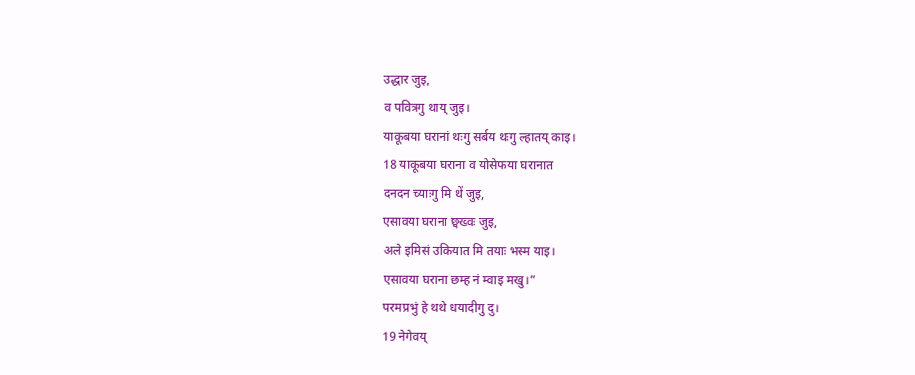उद्धार जुइ,
व पवित्रगु थाय् जुइ।
याकूबया घरानां थःगु सर्बय थःगु ल्हातय् काइ।
18 याकूबया घराना व योसेफया घरानात
दनदन च्याःगु मि थें जुइ,
एसावया घराना छ्वख्वः जुइ,
अले इमिसं उकियात मि तयाः भस्म याइ।
एसावया घराना छम्ह नं म्वाइ मखु।”
परमप्रभुं हे थथे धयादीगु दु।
19 नेगेवय्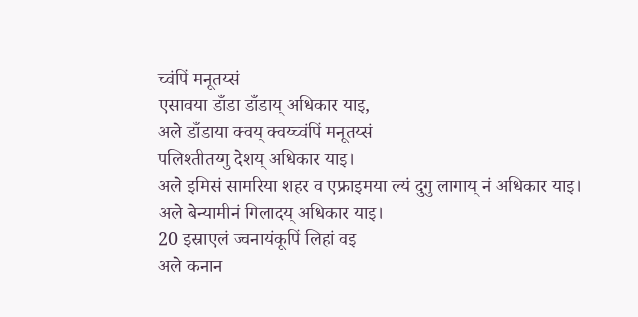च्वंपिं मनूतय्सं
एसावया डाँडा डाँडाय् अधिकार याइ,
अले डाँडाया क्वय् क्वय्च्वंपिं मनूतय्सं
पलिश्तीतय्गु देशय् अधिकार याइ।
अले इमिसं सामरिया शहर व एफ्राइमया ल्यं दुगु लागाय् नं अधिकार याइ।
अले बेन्यामीनं गिलादय् अधिकार याइ।
20 इस्राएलं ज्वनायंकूपिं लिहां वइ
अले कनान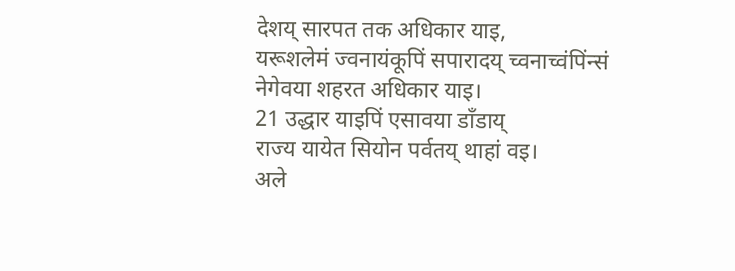देशय् सारपत तक अधिकार याइ,
यरूशलेमं ज्वनायंकूपिं सपारादय् च्वनाच्वंपिंन्सं
नेगेवया शहरत अधिकार याइ।
21 उद्धार याइपिं एसावया डाँडाय्
राज्य यायेत सियोन पर्वतय् थाहां वइ।
अले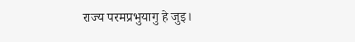राज्य परमप्रभुयागु हे जुइ।